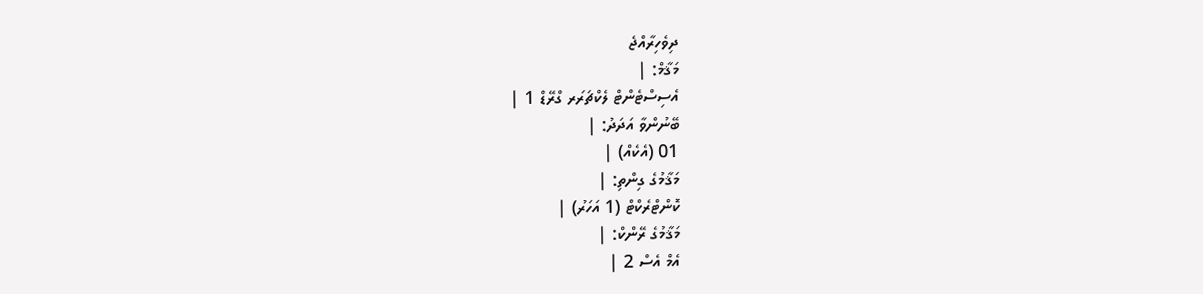ދިވެހިރާއްޖެ
މަޤާމް: |
އެސިސްޓެންޓް ލެކްޗަރަރ ގްރޭޑް 1 |
ބޭނުންވާ އަދަދު: |
01 (އެކެއް) |
މަޤާމުގެ ގިންތި: |
ކޮންޓްރެކްޓް (1 އަހަރު) |
މަޤާމުގެ ރޭންކް: |
އެމް އެސް 2 |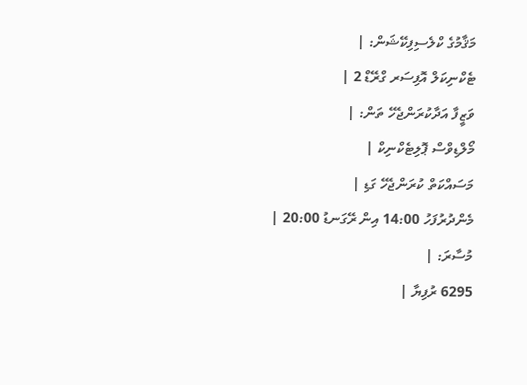މަޤާމުގެ ކްލެސިފިކޭޝަން: |
ޓެކްނިކަލް އޮފިސަރ ގްރޭޑް 2 |
ވަޒީފާ އަދާކުރަންޖެހޭ ތަން: |
މޯލްޑިވްސް ޕޮލިޓެކްނިކް |
މަސައްކަތް ކުރަންޖެހޭ ގަޑި |
މެންދުރުފަހު 14:00 އިން ރޭގަނޑު 20:00 |
މުސާރަ: |
6295 ރުފިޔާ |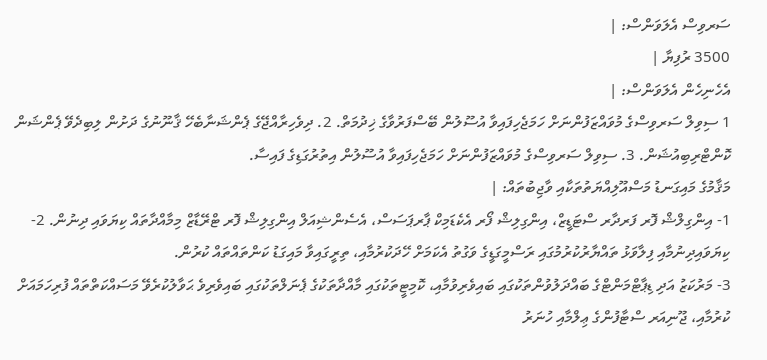ސަރވިސް އެލަވަންސް: |
3500 ރުފިޔާ |
އެހެނިހެން އެލަވަންސް: |
1 ސިވިލް ސަރވިސްގެ މުވައްޒަފުންނަށް ހަމަޖެހިފައިވާ އުސޫލުން ބޭސްފަރުވާގެ ޚިދުމަތް. 2. ދިވެހިރާއްޖޭގެ ޕެންޝަނާބެހޭ ޤާނޫނުގެ ދަށުން ލިބިދެވޭ ޕެންޝަން ކޮންޓްރިބިއުޝަން. 3. ސިވިލް ސަރވިސްގެ މުވައްޒަފުންނަށް ހަމަޖެހިފައިވާ އުސޫލުން އިތުރުގަޑިގެ ފައިސާ.
މަޤާމުގެ މައިގަނޑު މަސްއޫލިއްޔަތުތަކާއި ވާޖިބުތައް: |
1- އިންގިލްޝް ފޮރ ފަރދާރ ސްޓަޑީޒް، އިންގިލިޝް ފޯރ އެކެޑަމިކް ޕާރޕަސަސް، އެސެންޝިއަލް އިންގިލިޝް ފޮރ ޓްރޭޑާޒް މިމާއްދާތައް ކިޔަވައި ދިނުން. 2- ކިޔަވައިދިނުމާއި ފިލާވަޅު ތައްޔާރުކުރުމުގައި ރަސްމީގަޑީގެ ވަގުތު އެކަމަށް ހޭދަކުރުމާއި، ތިރީގައިވާ މައިގަޑު ކަންތައްތައް ކުރުން.
3- މަރުކަޒު އަދި ޑިޕާޓްމަންޓްގެ ބައްދަލުވުންތަކުގައި ބައިވެރިވުމާއި، ކޮމިޓީތަކުގައި މާއްދާތަކުގެ ޕެނަލްތަކުގައި ބައިވެރިވެ ޙަވާލުކުރެވޭ މަސައްކަތްތައް ފުރިހަމައަށް ކުރުމާއި، ޖޫނިއަރ ސްޓާފުންގެ ޢިލްމާއި ހުނަރު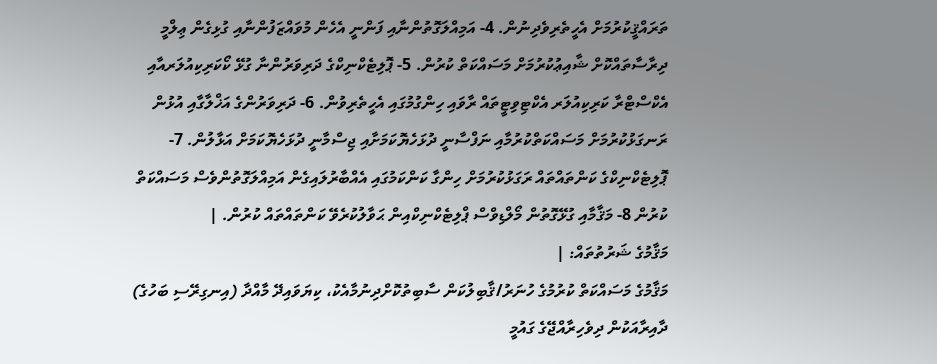ތަރައްޤީކުރުމަށް އެހީތެރިވެދިނުން. 4- އަމިއްލަގޮތުންނާއި ފަންނީ އެހެން މުވައްޒަފުންނާއި ގުޅިގެން ޢިލްމީ ދިރާސާތައްކޮށް ޝާއިޢުކުރުމަށް މަސައްކަތް ކުރުން. 5- ޕޮލިޓެކްނިކްގެ ދަރިވަރުންނާ ގުޅޭ ކޯކަރިކިއުލަރއާއި އެކްސްޓްރާ ކަރިކިއުލަރ އެކްޓިވިޓީތައް ރާވައި ހިންގުމުގައި އެހީތެރިވުން. 6- ދަރިވަރުންގެ އަޚްލާގާއި އުޅުން ރަނގަޅުކުރުމަށް މަސައްކަތްކުރުމާއި ނަފްސާނީ ދުޅަހެޔޮކަމަށާއި ޖިސްމާނީ ދުޅަހެޔޮކަމަށް އަޅާލުން. 7- ޕޮލިޓެކްނިކްގެ ކަންތައްތައް ރަގަޅުކުރުމަށް ހިންގާ ކަންކަމުގައި އެއްބާރުލައިގެން އަމިއްލަގޮތުންވެސް މަސައްކަތް ކުރުން 8- މަޤާމާއި ގުޅޭގޮތުން މޯލްޑިވްސް ޕްލިޓެކްނިކްއިން ޙަވާލުކުރެވޭ ކަންތައްތައް ކުރުން. |
މަޤާމުގެ ޝަރުތުތައް: |
މަޤާމުގެ މަސައްކަތް ކުރުމުގެ ހުނަރު/ޤާބިލުކަން ސާބިތުކޮށްދިނުމާއެކު، ކިޔަވައިދޭ މާއްދާ (އިނގިރޭސި ބަހުގެ) ދާއިރާއަކުން ދިވެހިރާއްޖޭގެ ގައުމީ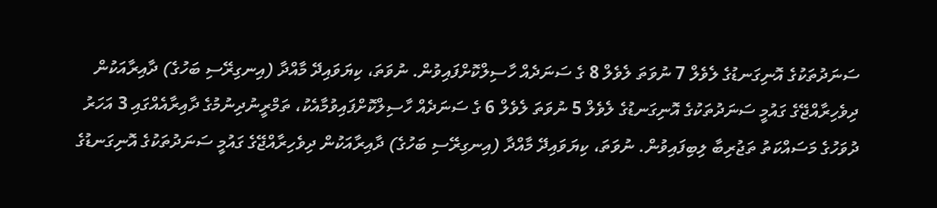ސަނަދުތަކުގެ އޮނިގަނޑުގެ ލެވެލް 7 ނުވަތަ ލެވެލް 8 ގެ ސަނަދެއް ހާސިލްކޮށްފައިވުން. ނުވަތަ، ކިޔަވައިދޭ މާއްދާ (އިނގިރޭސި ބަހުގެ) ދާއިރާއަކުން ދިވެހިރާއްޖޭގެ ގައުމީ ސަނަދުތަކުގެ އޮނިގަނޑުގެ ލެވެލް 5 ނުވަތަ ލެވެލް 6 ގެ ސަނަދެއް ހާސިލްކޮށްފައިވުމާއެކު، ތަމްރީނުދިނުމުގެ ދާއިރާއެއްގައި 3 އަހަރު ދުވަހުގެ މަސައްކަތު ތަޖުރިބާ ލިބިފައިވުން. ނުވަތަ، ކިޔަވައިދޭ މާއްދާ (އިނގިރޭސި ބަހުގެ) ދާއިރާއަކުން ދިވެހިރާއްޖޭގެ ގައުމީ ސަނަދުތަކުގެ އޮނިގަނޑުގެ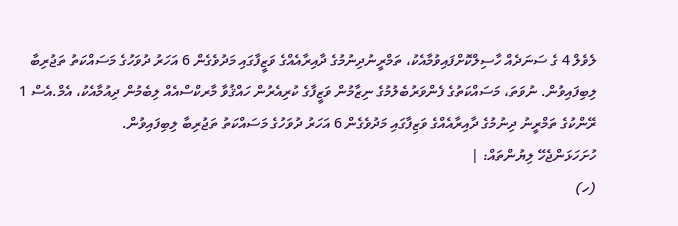ލެވެލް 4 ގެ ސަނަދެއް ހާސިލްކޮށްފައިވުމާއެކު، ތަމްރީނުދިނުމުގެ ދާއިރާއެއްގެ ވަޒީފާގައި މަދުވެގެން 6 އަހަރު ދުވަހުގެ މަސައްކަތު ތަޖުރިބާ ލިބިފައިވުން. ނުވަތަ، މަސައްކަތުގެ ފެންވަރުބެލުމުގެ ނިޒާމުން ވަޒީފާގެ ކުރިއެރުން ހައްޤުވާ މާރކްސްއެއް ލިބެމުން ދިއުމާއެކު، އެމް.އެސް 1 ރޭންކުގެ ތަމްރީނު ދިނުމުގެ ދާއިރާއެއްގެ ވަޒިފާގައި މަދުވެގެން 6 އަހަރު ދުވަހުގެ މަސައްކަތު ތަޖުރިބާ ލިބިފައިވުން.
ހުށަހަޅަންޖެހޭ ލިޔުންތައް: |
(ހ)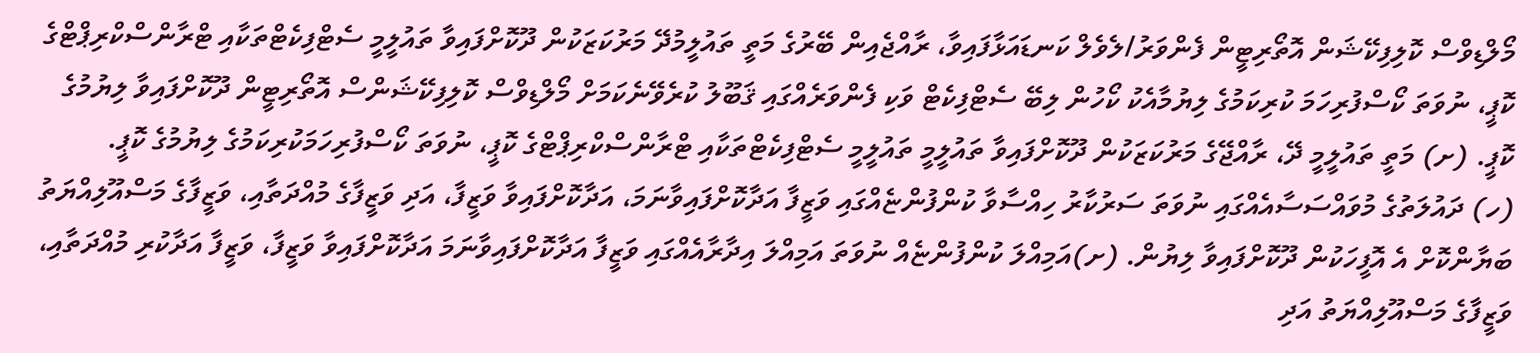މޯލްޑިވްސް ކޮލިފިކޭޝަން އޮތޯރިޓީން ފެންވަރު/ލެވެލް ކަނޑައަޅާފައިވާ، ރާއްޖެއިން ބޭރުގެ މަތީ ތައުލީމުދޭ މަރުކަޒަކުން ދޫކޮށްފައިވާ ތައުލީމީ ސެޓްފިކެޓްތަކާއި ޓްރާންސްކްރިޕްޓްގެ ކޮޕީ، ނުވަތަ ކޯސްފުރިހަމަ ކުރިކަމުގެ ލިޔުމާއެކު ކޯހުން ލިބޭ ސެޓްފިކެޓް ވަކި ފެންވަރެއްގައި ޤަބޫލު ކުރެވޭނެކަމަށް މޯލްޑިވްސް ކޮލިފިކޭޝަންސް އޮތޯރިޓީން ދޫކޮށްފައިވާ ލިޔުމުގެ ކޮޕީ. (ށ) މަތީ ތައުލީމީ ދޭ، ރާއްޖޭގެ މަރުކަޒަކުން ދޫކޮށްފައިވާ ތައުލީމީ ތައުލީމީ ސެޓްފިކެޓްތަކާއި ޓްރާންސްކްރިޕްޓްގެ ކޮޕީ، ނުވަތަ ކޯސްފުރިހަމަކުރިކަމުގެ ލިޔުމުގެ ކޮޕީ.
(ހ) ދައުލަތުގެ މުވައްސަސާއެއްގައި ނުވަތަ ސަރުކާރު ހިއްސާވާ ކުންފުންޏެއްގައި ވަޒީފާ އަދާކޮށްފައިވާނަމަ، އަދާކޮށްފައިވާ ވަޒީފާ، އަދި ވަޒީފާގެ މުއްދަތާއި، ވަޒީފާގެ މަސްއޫލިއްޔަތު ބަޔާންކޮށް އެ އޮފީހަކުން ދޫކޮށްފައިވާ ލިޔުން. (ށ)އަމިއްލަ ކުންފުންޏެއް ނުވަތަ އަމިއްލަ އިދާރާއެއްގައި ވަޒީފާ އަދާކޮށްފައިވާނަމަ އަދާކޮށްފައިވާ ވަޒީފާ، ވަޒީފާ އަދާކުރި މުއްދަތާއި، ވަޒީފާގެ މަސްއޫލިއްޔަތު އަދި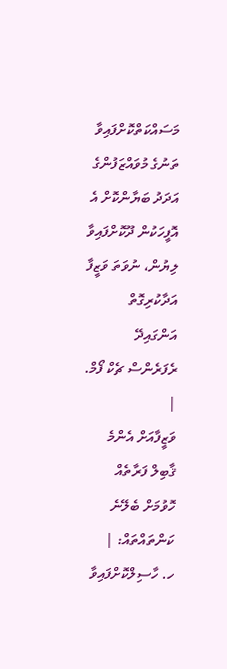މަސައްކަތްކޮށްފައިވާ ތަނުގެ މުވައްޒަފުންގެ އަދަދު ބަޔާންކޮށް އެ އޮފީހަކުން ދޫކޮށްފައިވާ ލިޔުން، ނުވަތަ ވަޒީފާ އަދާކުރިގޮތް އަންގައިދޭ ރެފަރެންސް ޗެކް ފޯމް. |
ވަޒީފާއަށް އެންމެ ޤާބިލް ފަރާތެއް ހޮވުމަށް ބެލޭނެ ކަންތައްތައް: |
ހ. ހާސިލްކޮށްފައިވާ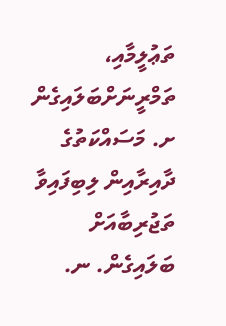ތަޢުލީމާއި، ތަމްރީނަށްބަލައިގެން ށ. މަސައްކަތުގެ ދާއިރާއިން ލިބިފައިވާ ތަޖުރިބާއަށް ބަލައިގެން. ނ.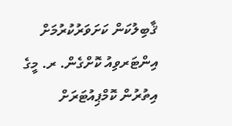ޤާބިލުކަން ކަށަވަރުކުރުމަށް އިންޓަރވިއު ކޮށްގެން. ރ. މީގެ އިތުރުން ކޮމްޕިއުޓަރަށް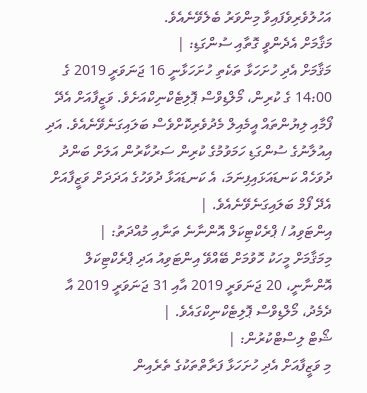އަހުލުވެރިވެފައިވާ މިންވަރު ބެލެވޭނެއެވެ.
މަޤާމަށް އެދެންވީ ގޮތާއި ސުންގަޑި: |
މަޤާމަށް އެދި ހުށަހަޅާ ތަކެތި ހުށަހަޅާނީ 16 ޖަނަވަރީ 2019 ގެ 14:00 ގެ ކުރިން، މޯލްޑިވްސް ޕޮލިޓެކްނިކްއަށެވެ. ވަޒީފާއަށް އެދޭ ފޯމާއި ލިޔުންތައް އީމެއިލް މެދުވެރިކޮށްވެސް ބަލައިގަނެވޭނެއެވެ. އަދި އިއުލާނުގެ ސުންގަޑި ހަމަވުމުގެ ކުރިން ސަރުކާރުން އަލަށް ބަންދު ދުވަހެއް ކަނޑައަޅައިފިނަމަ، އެ ކަނޑައަޅާ ދުވަހުގެ އަދަދަށް ވަޒީފާއަށް އެދޭ ފޯމް ބަލައިގަނެވޭނެއެވެ. |
އިންޓަވިއު / ޕްރެކްޓިކަލް އޮންނާނެ ތަނާއި މުއްދަތު: |
މިމަޤާމަށް މީހަކު ހޮވުމަށް ބޭއްވޭ އިންޓަވިއު އަދި ޕްރެކްޓިކަލް އޮންނާނީ، 20 ޖަނަވަރީ 2019 އާއި 31 ޖަނަވަރީ 2019 އާ ދެމެދު، މޯލްޑިވްސް ޕޮލިޓެކްނިކްގައެވެ. |
ޝޯޓް ލިސްޓްކުރުން: |
މި ވަޒީފާއަށް އެދި ހުށަހަޅާ ފަރާތްތަކުގެ ތެރެއިން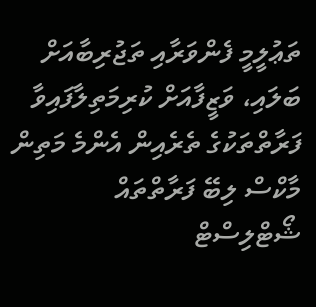ތަޢުލީމީ ފެންވަރާއި ތަޖުރިބާއަށް ބަލައި، ވަޒީފާއަށް ކުރިމަތިލާފައިވާ ފަރާތްތަކުގެ ތެރެއިން އެންމެ މަތިން މާކްސް ލިބޭ ފަރާތްތައް ޝޯޓްލިސްޓް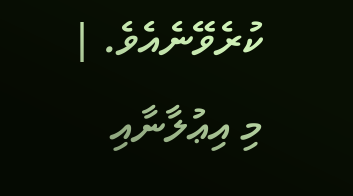ކުރެވޭނެއެވެ. |
މި އިޢުލާނާއި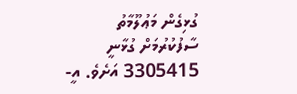ގުޅިގެން މަޢުލޫމާތު ސާފުކުރުމަށް ގުޅާނީ 3305415 އަށެވެ. އީ-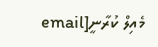މެއިލް ކުރާނީ[email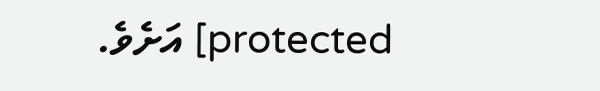protected] އަށެވެ.